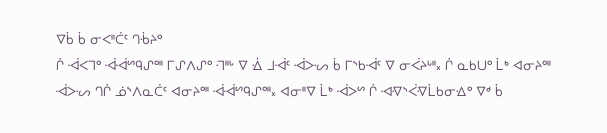ᐁᑳ ᑳ ᓂᐸᐦᑖᑦ ᒉᒀᔨᐤ
ᒌ ᐙᐸᒣᐤ ᐙᐙᔥᑫᔑᐤᐦ ᒥᔑᐱᔑᐤ ᒬᐦᒡ ᐁ ᐐ ᒧᐙᑦ ᐙᐳᔡ ᑳ ᒥᔅᑲᐙᑦ ᐁ ᓂᐹᔨᒡᐦ᙮ ᒌ ᓇᑲᑌᐤ ᒫᒃ ᐊᓂᔨᐤᐦ ᐙᐳᔡ ᒉᒌ ᓅᔅᐱᓇᑖᑦ ᐊᓂᔨᐤᐦ ᐙᐙᔥᑫᔑᐤᐦ᙮ ᐊᓂᐦᐁ ᒫᒃ ᐙᐳᔥ ᒌ ᐗᐌᔅᐹᐌᒫᑲᓂᐎᐤ ᐁᒄ ᑳ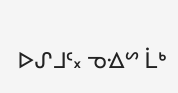ᐅᔑᒧᑦ᙮ ᓀᐎᔥ ᒫᒃ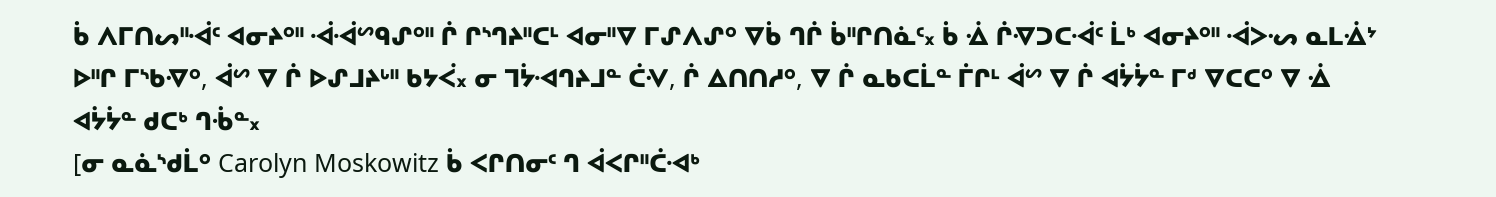ᑳ ᐱᒥᑎᔕᐦᐙᑦ ᐊᓂᔨᐤᐦ ᐙᐙᔥᑫᔑᐤᐦ ᒌ ᒋᔅᒉᔨᐦᑕᒻ ᐊᓂᐦᐁ ᒥᔑᐱᔑᐤ ᐁᑳ ᒉᒌ ᑳᐦᒋᑎᓈᑦ᙮ ᑳ ᐐ ᒌᐌᑐᑕᐙᑦ ᒫᒃ ᐊᓂᔨᐤᐦ ᐙᐳᔡ ᓇᒪᐐᔾ ᐅᐦᒋ ᒥᔅᑲᐌᐤ, ᐋᔥ ᐁ ᒌ ᐅᔑᒧᔨᒡᐦ ᑲᔭᐹ᙮ ᓂ ᒣᔮᐗᒉᔨᒧᓐ ᑖᐺ, ᒌ ᐃᑎᑎᓱᐤ, ᐁ ᒌ ᓇᑲᑕᒫᓐ ᒦᒋᒻ ᐋᔥ ᐁ ᒌ ᐊᔮᔮᓐ ᒥᒄ ᐁᑕᑕᐤ ᐁ ᐐ ᐊᔮᔮᓐ ᑯᑕᒃ ᒉᒀᓐ᙮
[ᓂ ᓇᓈᔅᑯᒫᐤ Carolyn Moskowitz ᑳ ᐸᒋᑎᓂᑦ ᒉ ᐋᐸᒋᐦᑖᐗᒃ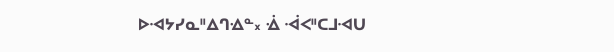ᐅᐗᔭᓯᓇᐦᐃᒉᐎᓐ᙮ ᐐ ᐙᐸᐦᑕᒧᐗᑌ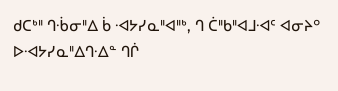ᑯᑕᒃᐦ ᒉᒀᓂᐦᐃ ᑳ ᐗᔭᓯᓇᐦᐊᐦᒃ, ᒉ ᑖᐦᑲᐦᐊᒧᐗᑦ ᐊᓂᔨᐤ ᐅᐗᔭᓯᓇᐦᐃᒉᐎᓐ ᒉᒌ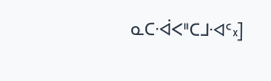ᓇᑕᐙᐸᐦᑕᒧᐗᑦ᙮]